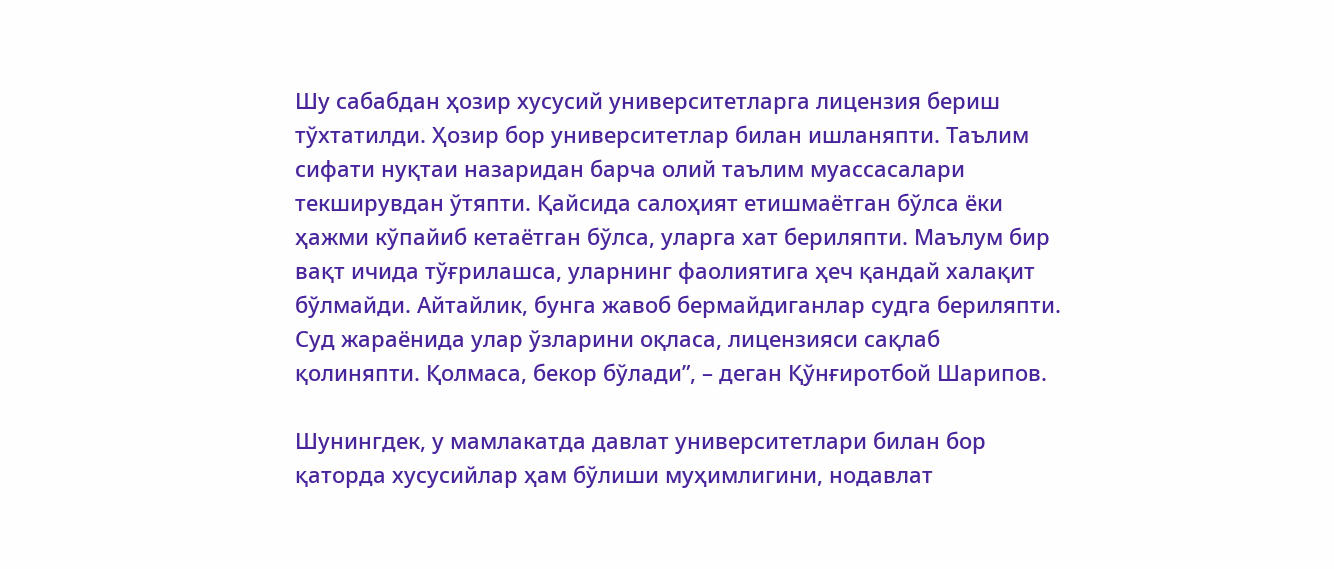Шу сабабдан ҳозир хусусий университетларга лицензия бериш тўхтатилди. Ҳозир бор университетлар билан ишланяпти. Таълим сифати нуқтаи назаридан барча олий таълим муассасалари текширувдан ўтяпти. Қайсида салоҳият етишмаётган бўлса ёки ҳажми кўпайиб кетаётган бўлса, уларга хат бериляпти. Маълум бир вақт ичида тўғрилашса, уларнинг фаолиятига ҳеч қандай халақит бўлмайди. Айтайлик, бунга жавоб бермайдиганлар судга бериляпти. Суд жараёнида улар ўзларини оқласа, лицензияси сақлаб қолиняпти. Қолмаса, бекор бўлади”, – деган Қўнғиротбой Шарипов.

Шунингдек, у мамлакатда давлат университетлари билан бор қаторда хусусийлар ҳам бўлиши муҳимлигини, нодавлат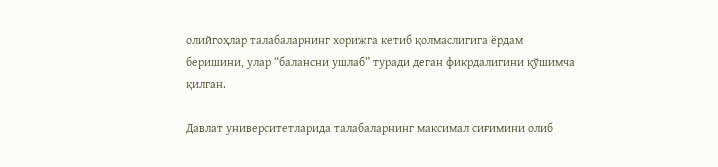олийгоҳлар талабаларнинг хорижга кетиб қолмаслигига ёрдам беришини, улар “балансни ушлаб” туради деган фикрдалигини қўшимча қилган.

Давлат университетларида талабаларнинг максимал сиғимини олиб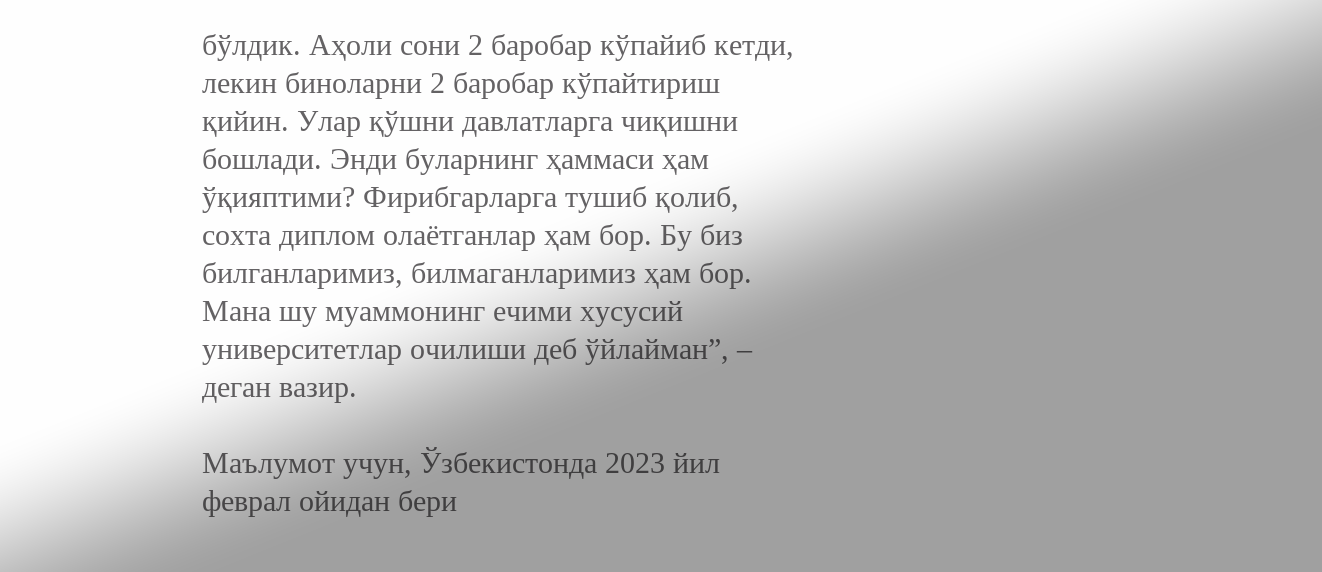бўлдик. Аҳоли сони 2 баробар кўпайиб кетди, лекин биноларни 2 баробар кўпайтириш қийин. Улар қўшни давлатларга чиқишни бошлади. Энди буларнинг ҳаммаси ҳам ўқияптими? Фирибгарларга тушиб қолиб, сохта диплом олаётганлар ҳам бор. Бу биз билганларимиз, билмаганларимиз ҳам бор. Мана шу муаммонинг ечими хусусий университетлар очилиши деб ўйлайман”, – деган вазир.

Маълумот учун, Ўзбекистонда 2023 йил феврал ойидан бери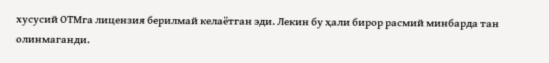хусусий ОТМга лицензия берилмай келаётган эди. Лекин бу ҳали бирор расмий минбарда тан олинмаганди.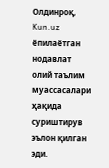Олдинроқ, Kun.uz ёпилаётган нодавлат олий таълим муассасалари ҳақида суриштирув эълон қилган эди.